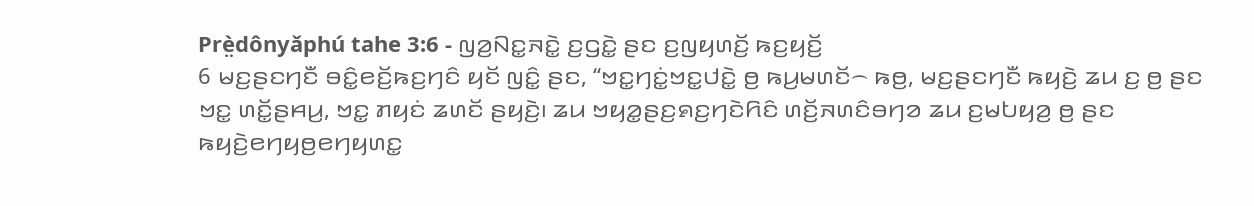Prè̤dônyǎphú tahe 3:6 - ꤜꤤ꤬ꤡꤢ꤭ꤏꤢꤧ꤭ ꤢ꤬ꤞꤢꤧ꤭ ꤔꤢ ꤢ꤬ꤜꤟꤛꤢꤩ꤬ ꤒꤢ꤬ꤟꤢꤩ꤬
6 ꤗꤢ꤬ꤔꤢꤚꤢꤪ ꤋꤢꤨ꤭ꤕꤢꤩ꤬ꤒꤢ꤬ꤚꤢꤨ ꤟꤢꤩ ꤜꤢꤨ꤭ ꤔꤢ, “ꤠꤢ꤭ꤚꤢꤦ꤭ꤠꤢ꤭ꤓꤢꤧ꤭ ꤥ꤬ ꤒꤣ꤬ꤗꤛꤢꤩ꤮ ꤒꤥ꤬, ꤗꤢ꤬ꤔꤢꤚꤢꤪ ꤒꤟꤢꤧ꤬ ꤘꤣ ꤢ꤬ ꤥ꤬ ꤔꤢ ꤠꤢ꤭ ꤛꤢꤩ꤭ꤔꤌꤣ꤬, ꤠꤢ꤭ ꤊꤟꤢꤦ ꤘꤛꤢꤩ ꤔꤟꤢꤧ꤬꤯ ꤘꤣ ꤠꤟꤤ꤭ꤔꤢ꤬ꤎꤢ꤬ꤚꤢꤧꤖꤢꤨ ꤛꤢꤩ꤬ꤏꤛꤢꤨꤋꤚꤤ ꤘꤣ ꤢ꤬ꤗꤝꤟꤤ꤬ ꤥ꤬ ꤔꤢ ꤒꤟꤢꤧ꤬ꤕꤚꤟꤥ꤬ꤕꤚꤟꤛꤢ꤭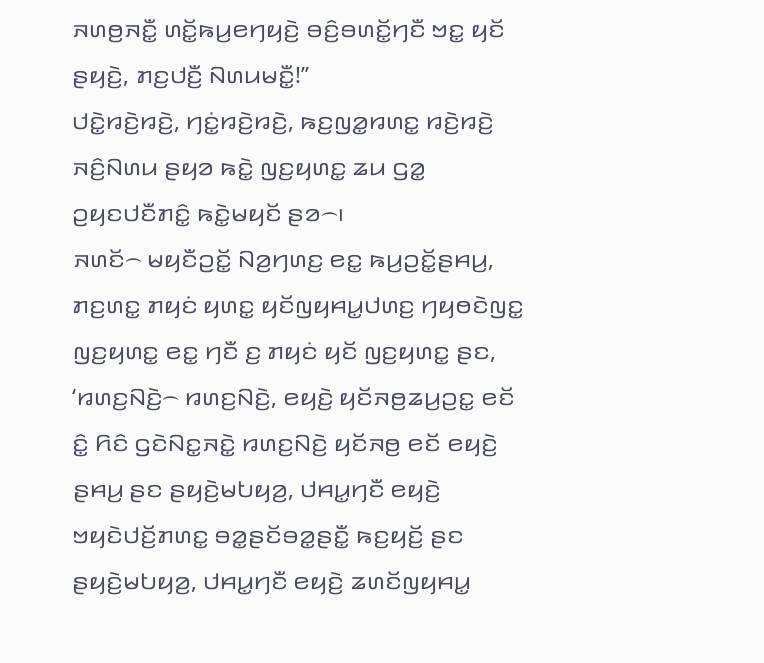ꤏꤛꤥ꤬ꤏꤢꤪ꤭ ꤛꤢꤩ꤭ꤒꤣ꤬ꤕꤚꤟꤢꤧ꤬ ꤋꤢꤨ꤬ꤋꤛꤢꤩ꤭ꤚꤢꤪ ꤠꤢ꤭ ꤟꤢꤩ ꤔꤟꤢꤧ꤬, ꤊꤢ꤬ꤓꤢꤪ꤬ ꤡꤛꤣꤗꤢꤪ꤭!”
ꤓꤢꤧ꤭ꤙꤢꤧ꤬ꤙꤢꤧ꤬, ꤚꤢꤦ꤭ꤙꤢꤧ꤬ꤙꤢꤧ꤬, ꤒꤢ꤬ꤜꤤ꤭ꤙꤛꤢ꤭ ꤙꤢꤧ꤬ꤙꤢꤧ꤬ ꤏꤢꤨ꤬ꤡꤛꤣ ꤔꤟꤤ ꤒꤢꤧ꤭ ꤜꤢ꤬ꤟꤛꤢ꤭ ꤘꤣ ꤞꤤ꤭ ꤑꤟꤢꤓꤢꤪꤊꤢꤨ꤭ ꤒꤢꤧ꤭ꤗꤟꤢꤩ ꤔꤤ꤮꤯
ꤏꤛꤢꤩ꤮ ꤗꤟꤢꤪꤑꤢꤩ꤭ ꤡꤤ꤬ꤚꤛꤢ꤬ ꤕꤢ꤭ ꤒꤣ꤬ꤑꤢꤩ꤭ꤔꤌꤣ꤬, ꤊꤢ꤬ꤛꤢ꤭ ꤊꤟꤢꤦ ꤟꤛꤢ꤭ ꤟꤢꤩꤜꤟꤌꤣ꤭ꤓꤛꤢ꤬ ꤚꤟꤥꤢꤧꤜꤢ꤭ ꤜꤢ꤬ꤟꤛꤢ꤭ ꤕꤢ꤭ ꤚꤢꤪ ꤢ꤬ ꤊꤟꤢꤦ ꤟꤢꤩ ꤜꤢ꤬ꤟꤛꤢ꤭ ꤔꤢ, ‘ꤙꤛꤢ꤬ꤡꤢꤧ꤬꤮ ꤙꤛꤢ꤬ꤡꤢꤧ꤬, ꤕꤟꤢꤧ꤬ ꤟꤢꤩꤏꤥ꤬ꤘꤣ꤬ꤑꤢ꤭ ꤕꤢꤩ ꤢꤨ꤭ ꤖꤢꤨ ꤞꤢꤧꤡꤢ꤭ꤏꤢꤧ꤭ ꤙꤛꤢ꤬ꤡꤢꤧ꤬ ꤟꤢꤩꤏꤥ꤬ ꤕꤢꤩ ꤕꤟꤢꤧ꤬ ꤔꤌꤣ꤬ ꤔꤢ ꤔꤟꤢꤧ꤬ꤗꤝꤟꤤ꤬, ꤓꤌꤣ꤭ꤚꤢꤪ ꤕꤟꤢꤧ꤬ ꤠꤟꤢꤧꤓꤢꤩ꤬ꤊꤛꤢ꤭ ꤋꤤ꤭ꤔꤢꤩꤋꤤ꤭ꤔꤢꤪ꤭ ꤒꤢ꤬ꤟꤢꤩ꤬ ꤔꤢ ꤔꤟꤢꤧ꤬ꤗꤝꤟꤤ꤬, ꤓꤌꤣ꤭ꤚꤢꤪ ꤕꤟꤢꤧ꤬ ꤘꤛꤢꤩꤜꤟꤌꤣ꤭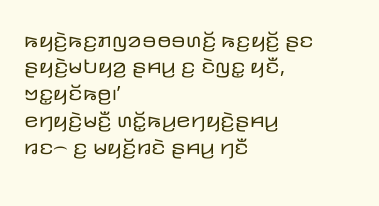ꤒꤟꤢꤧ꤬ꤒꤢ꤬ꤊꤜꤤꤋꤥꤋꤛꤢꤩ꤬ ꤒꤢ꤬ꤟꤢꤩ꤬ ꤔꤢ ꤔꤟꤢꤧ꤬ꤗꤝꤟꤤ꤬ ꤔꤌꤣ꤬ ꤢ꤬ ꤢꤧꤜꤢ꤭ ꤟꤢꤪ, ꤠꤢ꤭ꤟꤢꤩꤒꤥ꤬꤯’
ꤕꤚꤟꤢꤧ꤬ꤗꤢꤪ꤬ ꤛꤢꤩ꤭ꤒꤣ꤬ꤕꤚꤟꤢꤧ꤬ꤔꤌꤣ꤬ ꤙꤢ꤮ ꤢ꤬ ꤗꤟꤢꤩ꤬ꤙꤢꤧ ꤔꤌꤣ꤬ ꤚꤢꤪ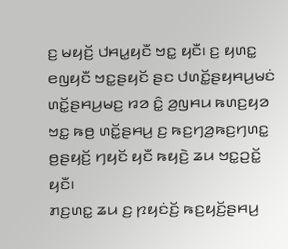ꤢ꤬ ꤗꤟꤢꤩ꤬ ꤓꤌꤣ꤭ꤟꤢꤪ ꤠꤢ꤭ ꤟꤢꤪ꤯ ꤢ꤬ ꤟꤛꤢ꤭ ꤕꤜꤟꤢꤪ ꤠꤢ꤭ꤔꤟꤢꤩ ꤔꤢ ꤓꤛꤢꤩ꤭ꤔꤟꤌꤣ꤬ꤗꤢꤦ ꤛꤢꤩ꤭ꤔꤌꤣ꤬ꤗꤢ꤬ ꤙꤤ ꤢꤨ꤭ ꤤ꤬ꤜꤌꤣ ꤒꤛꤢ꤬ꤟꤤ ꤠꤢ꤭ ꤒꤥ꤬ ꤛꤢꤩ꤭ꤔꤌꤣ꤬ ꤢ꤬ ꤒꤢ꤬ꤚꤤ꤬ꤒꤢ꤬ꤚꤛꤢ꤭ ꤥ꤬ꤔꤟꤢꤩ꤬ ꤚꤟꤢꤩ ꤟꤢꤪ ꤒꤟꤢꤧ꤬ ꤘꤣ ꤠꤢ꤭ꤑꤢꤩ꤭ ꤟꤢꤪ꤯
ꤊꤢ꤬ꤛꤢ꤭ ꤘꤣ ꤢ꤬ ꤐꤟꤢꤦꤢꤩ꤬ ꤒꤢ꤬ꤟꤢꤩ꤬ꤔꤌꤣ꤬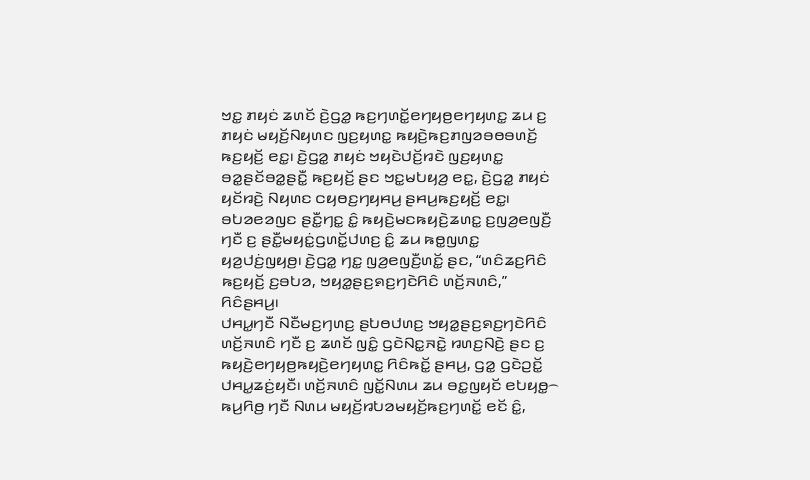ꤠꤢ꤭ ꤊꤟꤢꤦ ꤘꤛꤢꤩ ꤢꤧ꤬ꤞꤤ꤭ ꤒꤢ꤬ꤚꤛꤢꤩ꤭ꤕꤚꤟꤥ꤬ꤕꤚꤟꤛꤢ꤭ ꤘꤣ ꤢ꤬ ꤊꤟꤢꤦ ꤗꤟꤢꤩ꤬ꤡꤟꤛꤢ ꤜꤢ꤬ꤟꤛꤢ꤭ ꤒꤟꤢꤧ꤬ꤒꤢ꤬ꤊꤜꤤꤋꤥꤋꤛꤢꤩ꤬ ꤒꤢ꤬ꤟꤢꤩ꤬ ꤕꤢ꤭꤯ ꤢꤧ꤬ꤞꤤ꤭ ꤊꤟꤢꤦ ꤠꤟꤢꤧꤓꤢꤩ꤬ꤙꤢꤧ ꤜꤢ꤬ꤟꤛꤢ꤭ ꤋꤤ꤭ꤔꤢꤩꤋꤤ꤭ꤔꤢꤪ꤭ ꤒꤢ꤬ꤟꤢꤩ꤬ ꤔꤢ ꤠꤢ꤭ꤗꤝꤟꤤ꤬ ꤕꤢ꤭, ꤢꤧ꤬ꤞꤤ꤭ ꤊꤟꤢꤦ ꤟꤢꤩꤙꤢꤧ꤬ ꤡꤟꤛꤢ ꤍꤟꤥꤢ꤬ꤚꤟꤌꤣ꤬ ꤔꤌꤣ꤬ꤒꤢ꤬ꤟꤢꤩ꤬ ꤕꤢ꤭꤯
ꤋꤝꤤꤕꤤꤜꤢ ꤔꤢꤪ꤭ꤚꤢ꤭ ꤢꤨ꤭ ꤒꤟꤢꤧ꤬ꤗꤢꤒꤟꤢꤧ꤬ꤘꤛꤢ꤭ ꤢ꤬ꤜꤤ꤬ꤕꤜꤢꤪ꤬ ꤚꤢꤪ ꤢ꤬ ꤔꤢꤪ꤭ꤗꤟꤢꤦ꤭ꤞꤛꤢꤩ꤭ꤓꤛꤢ꤬ ꤢꤨ꤭ ꤘꤣ ꤒꤥ꤭ꤜꤛꤢ꤭ ꤟꤤ꤬ꤓꤢꤦ꤬ꤜꤟꤥ꤬꤯ ꤢꤧ꤬ꤞꤤ꤭ ꤚꤢ꤭ ꤜꤤ꤬ꤕꤜꤢꤪ꤬ꤛꤢꤩ꤭ ꤔꤢ, “ꤛꤢꤨꤘꤢ꤬ꤖꤢꤨ ꤒꤢ꤬ꤟꤢꤩ꤬ ꤢ꤬ꤋꤝꤤ, ꤠꤟꤤ꤭ꤔꤢ꤬ꤎꤢ꤬ꤚꤢꤧꤖꤢꤨ ꤛꤢꤩ꤬ꤏꤛꤢꤨ,” ꤖꤢꤨꤔꤌꤣ꤬꤯
ꤓꤌꤣ꤭ꤚꤢꤪ ꤡꤢꤪꤗꤢ꤬ꤚꤛꤢ꤬ ꤔꤝꤥꤓꤛꤢ꤬ ꤠꤟꤤ꤭ꤔꤢ꤬ꤎꤢ꤬ꤚꤢꤧꤖꤢꤨ ꤛꤢꤩ꤬ꤏꤛꤢꤨ ꤚꤢꤪ ꤢ꤬ ꤘꤛꤢꤩ ꤜꤢꤨ꤭ ꤞꤢꤧꤡꤢ꤭ꤏꤢꤧ꤭ ꤙꤛꤢ꤬ꤡꤢꤧ꤬ ꤔꤢ ꤢ꤬ ꤒꤟꤢꤧ꤬ꤕꤚꤟꤥ꤬ꤒꤟꤢꤧ꤬ꤕꤚꤟꤛꤢ꤭ ꤖꤢꤨꤒꤢꤩ꤭ ꤔꤌꤣ꤬, ꤞꤤ꤭ ꤞꤢꤧꤑꤢꤩ꤭ ꤓꤌꤣ꤭ꤘꤢꤦ꤬ꤟꤢꤪ꤯ ꤛꤢꤩ꤬ꤏꤛꤢꤨ ꤜꤢꤩ꤭ꤡꤛꤣ ꤘꤣ ꤋꤢ꤭ꤜꤟꤢꤩ ꤕꤝꤟꤥ꤭꤮ ꤒꤣ꤬ꤖꤥ꤬ ꤚꤢꤪ ꤡꤛꤣ ꤗꤟꤢꤩ꤬ꤙꤝꤤꤗꤟꤢꤩ꤬ꤒꤢ꤬ꤚꤛꤢꤩ꤭ ꤕꤢꤩ ꤢꤨ꤭,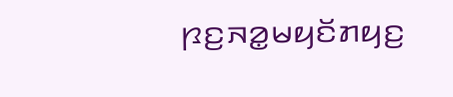ꤐꤢ꤬ꤏꤤ꤭ꤗꤟꤢꤩꤊꤟꤢ꤬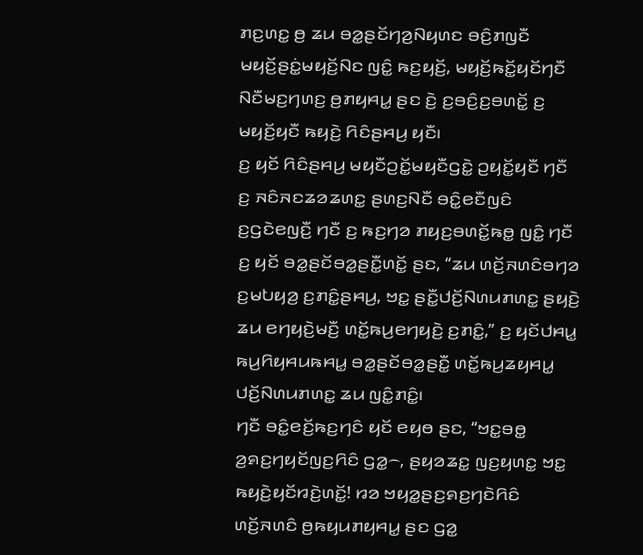ꤊꤢ꤬ꤛꤢ꤭ ꤥ꤬ ꤘꤣ ꤋꤤ꤭ꤔꤢꤩꤚꤤ꤬ꤡꤟꤛꤢ ꤋꤢꤨ꤬ꤊꤜꤢꤪ ꤗꤟꤢꤩ꤬ꤔꤢꤦ꤭ꤗꤟꤢꤩ꤬ꤡꤢ ꤜꤢꤨ꤭ ꤒꤢ꤬ꤟꤢꤩ꤬, ꤗꤟꤢꤩ꤬ꤒꤢꤩ꤭ꤟꤢꤩꤚꤢꤪ ꤡꤢꤪꤗꤢ꤬ꤚꤛꤢ꤬ ꤥ꤬ꤊꤟꤌꤣ꤭ ꤔꤢ ꤢꤧ꤬ ꤢ꤬ꤋꤢꤨ꤬ꤢ꤬ꤋꤛꤢꤩ꤭ ꤢ꤬ ꤗꤟꤢꤩ꤬ꤟꤢꤪ ꤒꤟꤢꤧ꤬ ꤖꤢꤨꤔꤌꤣ꤬ ꤟꤢꤪ꤯
ꤢ꤬ ꤟꤢꤩ ꤖꤢꤨꤔꤌꤣ꤬ ꤗꤟꤢꤪꤑꤢꤩ꤭ꤗꤟꤢꤪꤞꤢꤧ꤭ ꤑꤟꤢꤩ꤭ꤟꤢꤪ ꤚꤢꤪ ꤢ꤬ ꤏꤢꤨꤏꤢꤘꤤꤘꤛꤢ꤭ ꤔꤛꤢ꤬ꤡꤢꤪ ꤋꤢꤨ꤭ꤕꤢꤪꤜꤢꤨ ꤢ꤬ꤞꤢꤧꤕꤜꤢꤪ꤬ ꤚꤢꤪ ꤢ꤬ ꤒꤢ꤬ꤚꤤ ꤊꤟꤢ꤬ꤋꤛꤢꤩ꤭ꤒꤥ꤭ ꤜꤢꤨ꤭ ꤚꤢꤪ ꤢ꤬ ꤟꤢꤩ ꤋꤤ꤭ꤔꤢꤩꤋꤤ꤭ꤔꤢꤪ꤭ꤛꤢꤩ꤭ ꤔꤢ, “ꤘꤣ ꤛꤢꤩ꤬ꤏꤛꤢꤨꤋꤚꤤ ꤢ꤬ꤗꤝꤟꤤ꤬ ꤢ꤬ꤊꤢꤨ꤭ꤔꤌꤣ꤬, ꤠꤢ꤭ ꤔꤢꤪ꤭ꤓꤢꤩ꤬ꤡꤛꤣꤊꤛꤢ꤭ ꤔꤟꤢꤧ꤬ ꤘꤣ ꤕꤚꤟꤢꤧ꤬ꤗꤢꤪ꤬ ꤛꤢꤩ꤭ꤒꤣ꤬ꤕꤚꤟꤢꤧ꤬ ꤢ꤬ꤊꤢꤨ꤭,” ꤢ꤬ ꤟꤢꤩꤓꤌꤣ꤭ ꤒꤣ꤬ꤖꤟꤌꤣꤒꤌꤣ꤭ ꤋꤤ꤭ꤔꤢꤩꤋꤤ꤭ꤔꤢꤪ꤭ ꤛꤢꤩ꤭ꤒꤣ꤬ꤘꤟꤌꤣ꤭ ꤓꤢꤩ꤬ꤡꤛꤣꤊꤛꤢ꤭ ꤘꤣ ꤜꤢꤨ꤭ꤊꤢꤨ꤭꤯
ꤚꤢꤪ ꤋꤢꤨ꤭ꤕꤢꤩ꤬ꤒꤢ꤬ꤚꤢꤨ ꤟꤢꤩ ꤕꤟꤥ ꤔꤢ, “ꤠꤢ꤭ꤋꤥ꤭ ꤤ꤬ꤎꤢ꤬ꤚꤟꤢꤩꤜꤢ꤬ꤖꤢꤨ ꤞꤤ꤭꤮, ꤔꤟꤤꤘꤢ꤭ ꤜꤢ꤬ꤟꤛꤢ꤭ ꤠꤢ꤭ ꤒꤟꤢꤧ꤬ꤟꤢꤩꤙꤢꤧ꤬ꤛꤢꤩ꤭! ꤙꤤ ꤠꤟꤤ꤭ꤔꤢ꤬ꤎꤢ꤬ꤚꤢꤧꤖꤢꤨ ꤛꤢꤩ꤬ꤏꤛꤢꤨ ꤥ꤬ꤒꤟꤣꤊꤟꤌꤣ꤭ ꤔꤢ ꤞꤤ꤭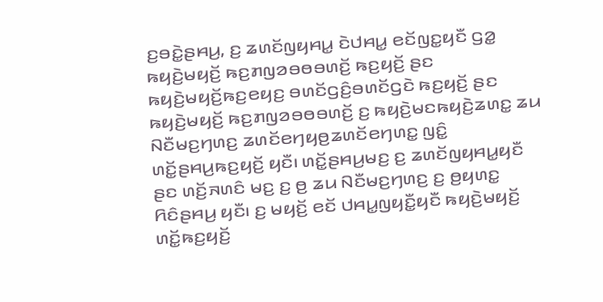ꤢ꤬ꤋꤢꤧ꤭ꤔꤌꤣ꤬, ꤢ꤬ ꤘꤛꤢꤩꤜꤟꤌꤣ꤭ ꤢꤧꤓꤌꤣ꤭ ꤕꤢꤩꤜꤢ꤭ꤟꤢꤪ ꤞꤤ꤭ ꤒꤟꤢꤧ꤬ꤗꤟꤢꤩ꤬ ꤒꤢ꤬ꤊꤜꤤꤋꤥꤋꤛꤢꤩ꤬ ꤒꤢ꤬ꤟꤢꤩ꤬ ꤔꤢ ꤒꤟꤢꤧ꤬ꤗꤟꤢꤩ꤬ꤒꤢ꤬ꤕꤟꤢ꤬ ꤋꤛꤢꤩꤞꤢꤨ꤬ꤋꤛꤢꤩꤞꤢꤧ ꤒꤢ꤬ꤟꤢꤩ꤬ ꤔꤢ ꤒꤟꤢꤧ꤬ꤗꤟꤢꤩ꤬ ꤒꤢ꤬ꤊꤜꤤꤋꤥꤋꤛꤢꤩ꤬ ꤢ꤬ ꤒꤟꤢꤧ꤬ꤗꤢꤒꤟꤢꤧ꤬ꤘꤛꤢ꤭ ꤘꤣ ꤡꤢꤪꤗꤢ꤬ꤚꤛꤢ꤬ ꤘꤛꤢꤩꤕꤚꤟꤥ꤬ꤘꤛꤢꤩꤕꤚꤛꤢ꤭ ꤜꤢꤨ꤭ ꤛꤢꤩ꤭ꤔꤌꤣ꤬ꤒꤢ꤬ꤟꤢꤩ꤬ ꤟꤢꤪ꤯ ꤛꤢꤩ꤭ꤔꤌꤣ꤬ꤗꤢ꤬ ꤢ꤬ ꤘꤛꤢꤩꤜꤟꤌꤣ꤭ꤟꤢꤪ ꤔꤢ ꤛꤢꤩ꤬ꤏꤛꤢꤨ ꤗꤢ꤬ ꤢ꤬ ꤥ꤬ ꤘꤣ ꤡꤢꤪꤗꤢ꤬ꤚꤛꤢ꤬ ꤢ꤬ ꤥ꤬ꤟꤛꤢ꤭ ꤖꤢꤨꤔꤌꤣ꤬ ꤟꤢꤪ꤯ ꤢ꤬ ꤗꤟꤢꤩ꤬ ꤕꤢꤩ ꤓꤌꤣ꤭ꤜꤟꤢꤪ꤭ꤟꤢꤪ ꤒꤟꤢꤧ꤬ꤗꤟꤢꤩ꤬ ꤛꤢꤩ꤭ꤒꤢ꤬ꤟꤢꤩ꤬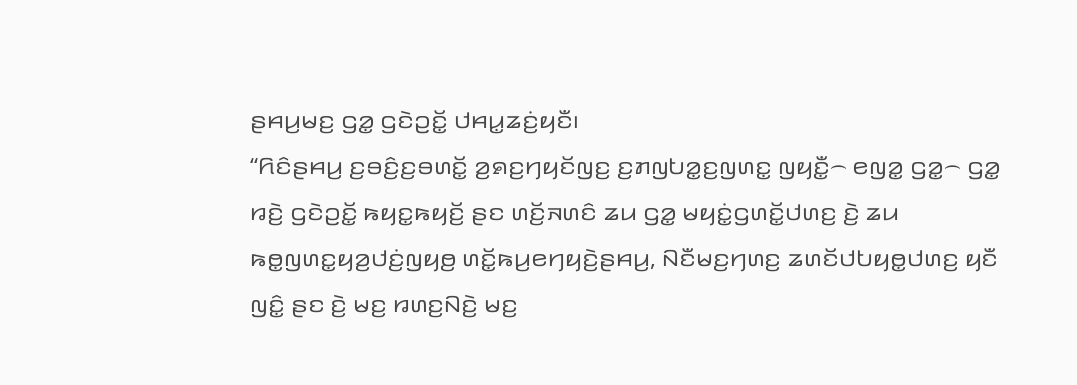ꤔꤌꤣ꤬ꤗꤢ꤬ ꤞꤤ꤭ ꤞꤢꤧꤑꤢꤩ꤭ ꤓꤌꤣ꤭ꤘꤢꤦ꤬ꤟꤢꤪ꤯
“ꤖꤢꤨꤔꤌꤣ꤬ ꤢ꤬ꤋꤢꤨ꤬ꤢ꤬ꤋꤛꤢꤩ꤭ ꤤ꤬ꤎꤢ꤬ꤚꤟꤢꤩꤜꤢ꤬ ꤢ꤬ꤊꤜꤝꤤ꤭ꤢ꤬ꤜꤛꤢ꤭ ꤜꤟꤢꤪ꤭꤮ ꤕꤜꤤ꤭ ꤞꤤ꤭꤮ ꤞꤤ꤭ ꤙꤢꤧ꤬ ꤞꤢꤧꤑꤢꤩ꤭ ꤒꤟꤢ꤭ꤒꤟꤢꤩ꤬ ꤔꤢ ꤛꤢꤩ꤬ꤏꤛꤢꤨ ꤘꤣ ꤞꤤ꤭ ꤗꤟꤢꤦ꤭ꤞꤛꤢꤩ꤭ꤓꤛꤢ꤬ ꤢꤧ꤬ ꤘꤣ ꤒꤥ꤭ꤜꤛꤢ꤭ꤟꤤ꤬ꤓꤢꤦ꤬ꤜꤟꤥ꤬ ꤛꤢꤩ꤭ꤒꤣ꤬ꤕꤚꤟꤢꤧ꤬ꤔꤌꤣ꤬, ꤡꤢꤪꤗꤢ꤬ꤚꤛꤢ꤬ ꤘꤛꤢꤩꤓꤝꤟꤥ꤭ꤓꤛꤢ꤬ ꤟꤢꤪ ꤜꤢꤨ꤭ ꤔꤢ ꤢꤧ꤬ ꤗꤢ꤬ ꤙꤛꤢ꤬ꤡꤢꤧ꤬ ꤗꤢ꤬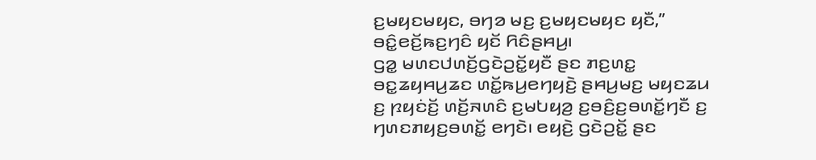ꤢ꤬ꤗꤟꤢꤗꤟꤢ, ꤋꤚꤤ ꤗꤢ꤬ ꤢ꤬ꤗꤟꤢꤗꤟꤢ ꤟꤢꤪ,” ꤋꤢꤨ꤭ꤕꤢꤩ꤬ꤒꤢ꤬ꤚꤢꤨ ꤟꤢꤩ ꤖꤢꤨꤔꤌꤣ꤬꤯
ꤞꤤ꤭ ꤗꤛꤢꤓꤛꤢꤩ꤬ꤞꤢꤧꤑꤢꤩ꤭ꤟꤢꤪ ꤔꤢ ꤊꤢ꤬ꤛꤢ꤭ ꤋꤢ꤭ꤘꤟꤌꤣ꤬ꤘꤢ ꤛꤢꤩ꤭ꤒꤣ꤬ꤕꤚꤟꤢꤧ꤬ ꤔꤌꤣ꤬ꤗꤢ꤬ ꤗꤟꤢꤘꤣ ꤢ꤬ ꤐꤟꤢꤦꤢꤩ꤬ ꤛꤢꤩ꤬ꤏꤛꤢꤨ ꤢ꤬ꤗꤝꤟꤤ꤬ ꤢ꤬ꤋꤢꤨ꤬ꤢ꤬ꤋꤛꤢꤩ꤭ꤚꤢꤪ ꤢ꤬ ꤚꤛꤢꤊꤟꤢ꤬ꤋꤛꤢꤩ꤭ ꤕꤚꤢꤧ꤯ ꤕꤟꤢꤧ꤬ ꤞꤢꤧꤑꤢꤩ꤭ ꤔꤢ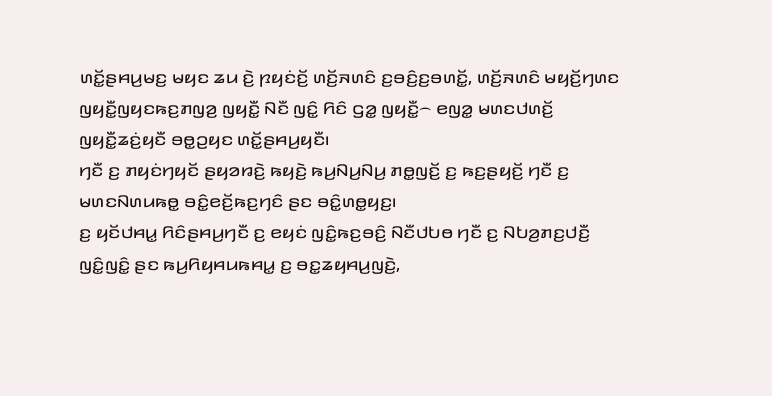ꤛꤢꤩ꤭ꤔꤌꤣ꤬ꤗꤢ꤬ ꤗꤟꤢ ꤘꤣ ꤢꤧ꤬ ꤐꤟꤢꤦꤢꤩ꤬ ꤛꤢꤩ꤬ꤏꤛꤢꤨ ꤢ꤬ꤋꤢꤨ꤬ꤢ꤬ꤋꤛꤢꤩ꤭, ꤛꤢꤩ꤬ꤏꤛꤢꤨ ꤗꤟꤢꤩ꤬ꤚꤛꤢ ꤜꤟꤢꤪ꤭ꤜꤟꤢꤒꤢ꤬ꤊꤜꤤ꤬ ꤜꤟꤢꤪ꤭ ꤡꤢꤪ ꤜꤢꤨ꤭ ꤖꤢꤨ ꤞꤤ꤭ ꤜꤟꤢꤪ꤭꤮ ꤕꤜꤤ꤭ ꤗꤛꤢꤓꤛꤢꤩ꤬ ꤜꤟꤢꤪ꤭ꤘꤢꤦ꤬ꤟꤢꤪ ꤋꤥ꤭ꤑꤟꤢ ꤛꤢꤩ꤭ꤔꤌꤣ꤬ꤟꤢꤪ꤯
ꤚꤢꤪ ꤢ꤬ ꤊꤟꤢꤦꤚꤟꤢꤩ ꤔꤟꤤꤙꤢꤧ꤬ ꤒꤟꤢꤧ꤬ ꤒꤣ꤬ꤡꤣ꤬ꤡꤣ꤬ ꤊꤥ꤭ꤜꤢꤩ꤬ ꤢ꤬ ꤒꤢ꤬ꤔꤟꤢꤩ꤬ ꤚꤢꤪ ꤢ꤬ ꤗꤛꤢꤡꤛꤣꤒꤥ꤭ ꤋꤢꤨ꤭ꤕꤢꤩ꤬ꤒꤢ꤬ꤚꤢꤨ ꤔꤢ ꤋꤢꤨ꤭ꤛꤥ꤭ꤟꤢ꤬꤯
ꤢ꤬ ꤟꤢꤩꤓꤌꤣ꤭ ꤖꤢꤨꤔꤌꤣ꤬ꤚꤢꤪ ꤢ꤬ ꤕꤟꤢꤦ ꤜꤢꤨ꤭ꤒꤢ꤬ꤋꤢꤨ꤬ ꤡꤢꤪꤓꤝꤥ ꤚꤢꤪ ꤢ꤬ ꤡꤝꤤ꤬ꤊꤢ꤬ꤓꤢꤪ꤬ ꤜꤢꤨ꤭ꤜꤢꤨ꤭ ꤔꤢ ꤒꤣ꤬ꤖꤟꤌꤣꤒꤌꤣ꤭ ꤢ꤬ ꤋꤢ꤭ꤘꤟꤌꤣ꤬ꤜꤢꤧ꤬,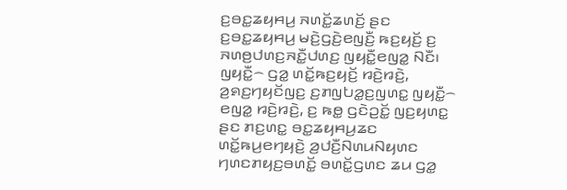ꤢ꤬ꤋꤢ꤭ꤘꤟꤌꤣ꤬ ꤏꤛꤢꤩ꤭ꤘꤛꤢꤩ꤬ ꤔꤢ ꤢ꤬ꤋꤢ꤭ꤘꤟꤌꤣ꤬ ꤗꤢꤧ꤬ꤞꤢꤧ꤬ꤕꤜꤢꤪ꤬ ꤒꤢ꤬ꤟꤢꤩ꤬ ꤢ꤬ ꤏꤛꤥ꤬ꤓꤛꤢ꤬ꤏꤢꤪ꤭ꤓꤛꤢ꤬ ꤜꤟꤢꤪ꤭ꤕꤜꤤ꤭ ꤡꤢꤪ꤯
ꤜꤟꤢꤪ꤭꤮ ꤞꤤ꤭ ꤛꤢꤩ꤭ꤒꤢ꤬ꤟꤢꤩ꤬ ꤙꤢꤧ꤬ꤙꤢꤧ꤬, ꤤ꤬ꤎꤢ꤬ꤚꤟꤢꤩꤜꤢ꤬ ꤢ꤬ꤊꤜꤝꤤ꤭ꤢ꤬ꤜꤛꤢ꤭ ꤜꤟꤢꤪ꤭꤮ ꤕꤜꤤ꤭ ꤙꤢꤧ꤬ꤙꤢꤧ꤬, ꤢ꤬ ꤒꤥ꤭ ꤞꤢꤧꤑꤢꤩ꤭ ꤜꤢ꤬ꤟꤛꤢ꤭ ꤔꤢ ꤊꤢ꤬ꤛꤢ꤭ ꤋꤢ꤭ꤘꤟꤌꤣ꤬ꤘꤢ ꤛꤢꤩ꤭ꤒꤣ꤬ꤕꤚꤟꤢꤧ꤬ ꤤ꤬ꤓꤢꤪ꤬ꤡꤛꤣꤡꤟꤛꤢ ꤚꤛꤢꤊꤟꤢ꤬ꤋꤛꤢꤩ꤭ ꤋꤛꤢꤩ꤭ꤞꤛꤢ ꤘꤣ ꤞꤤ꤭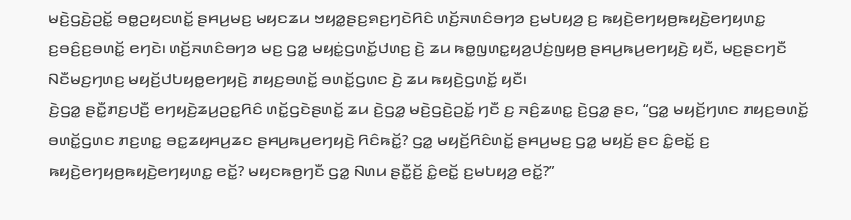ꤗꤢꤧ꤬ꤞꤢꤧ꤬ꤑꤢꤩ꤭ ꤋꤥ꤭ꤑꤟꤢꤛꤢꤩ꤭ ꤔꤌꤣ꤬ꤗꤢ꤬ ꤗꤟꤢꤘꤣ ꤠꤟꤤ꤭ꤔꤢ꤬ꤎꤢ꤬ꤚꤢꤧꤖꤢꤨ ꤛꤢꤩ꤬ꤏꤛꤢꤨꤋꤚꤤ ꤢ꤬ꤗꤝꤟꤤ꤬ ꤢ꤬ ꤒꤟꤢꤧ꤬ꤕꤚꤟꤥ꤬ꤒꤟꤢꤧ꤬ꤕꤚꤟꤛꤢ꤭ ꤢ꤬ꤋꤢꤨ꤬ꤢ꤬ꤋꤛꤢꤩ꤭ ꤕꤚꤢꤧ꤯ ꤛꤢꤩ꤬ꤏꤛꤢꤨꤋꤚꤤ ꤗꤢ꤬ ꤞꤤ꤭ ꤗꤟꤢꤦ꤭ꤞꤛꤢꤩ꤭ꤓꤛꤢ꤬ ꤢꤧ꤬ ꤘꤣ ꤒꤥ꤭ꤜꤛꤢ꤭ꤟꤤ꤬ꤓꤢꤦ꤬ꤜꤟꤥ꤬ ꤔꤌꤣ꤬ꤒꤣ꤬ꤕꤚꤟꤢꤧ꤬ ꤟꤢꤪ, ꤗꤢ꤬ꤔꤢꤚꤢꤪ ꤡꤢꤪꤗꤢ꤬ꤚꤛꤢ꤬ ꤗꤟꤢꤩ꤬ꤓꤝꤟꤥ꤭ꤕꤚꤟꤢꤧ꤬ ꤊꤟꤢ꤬ꤋꤛꤢꤩ꤭ ꤋꤛꤢꤩ꤭ꤞꤛꤢ ꤢꤧ꤬ ꤘꤣ ꤒꤟꤢꤧ꤬ꤞꤛꤢꤩ꤭ ꤟꤢꤪ꤯
ꤢꤧ꤬ꤞꤤ꤭ ꤔꤢꤪ꤭ꤊꤢ꤬ꤓꤢꤪ꤬ ꤕꤚꤟꤢꤧ꤬ꤘꤣ꤬ꤑꤢ꤭ꤖꤢꤨ ꤛꤢꤩ꤭ꤞꤢꤧꤔꤛꤢꤩ꤭ ꤘꤣ ꤢꤧ꤬ꤞꤤ꤭ ꤗꤢꤧ꤬ꤞꤢꤧ꤬ꤑꤢꤩ꤭ ꤚꤢꤪ ꤢ꤬ ꤏꤢꤨ꤬ꤘꤛꤢ꤭ ꤢꤧ꤬ꤞꤤ꤭ ꤔꤢ, “ꤞꤤ꤭ ꤗꤟꤢꤩ꤬ꤚꤛꤢ ꤊꤟꤢ꤬ꤋꤛꤢꤩ꤭ ꤋꤛꤢꤩ꤭ꤞꤛꤢ ꤊꤢ꤬ꤛꤢ꤭ ꤋꤢ꤭ꤘꤟꤌꤣ꤬ꤘꤢ ꤔꤌꤣ꤬ꤒꤣ꤬ꤕꤚꤟꤢꤧ꤬ ꤖꤢꤨꤒꤢꤩ꤭? ꤞꤤ꤭ ꤗꤟꤢꤩ꤬ꤖꤢꤨꤛꤢꤩ꤭ ꤔꤌꤣ꤬ꤗꤢ꤬ ꤞꤤ꤭ ꤗꤟꤢꤩ꤬ ꤔꤢ ꤢꤨ꤭ꤕꤢꤩ꤭ ꤢ꤬ ꤒꤟꤢꤧ꤬ꤕꤚꤟꤥ꤬ꤒꤟꤢꤧ꤬ꤕꤚꤟꤛꤢ꤭ ꤕꤢꤩ꤭? ꤗꤟꤢꤒꤥ꤬ꤚꤢꤪ ꤞꤤ꤭ ꤡꤛꤣ ꤔꤢꤪ꤭ꤢꤩ꤬ ꤢꤨ꤭ꤕꤢꤩ꤭ ꤢ꤬ꤗꤝꤟꤤ꤬ ꤕꤢꤩ꤭?”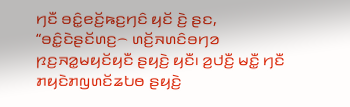ꤚꤢꤪ ꤋꤢꤨ꤭ꤕꤢꤩ꤬ꤒꤢ꤬ꤚꤢꤨ ꤟꤢꤩ ꤢꤧ꤬ ꤔꤢ, “ꤋꤢꤨ꤭ꤢꤧꤔꤢꤩꤛꤢ꤬꤮ ꤛꤢꤩ꤬ꤏꤛꤢꤨꤋꤚꤤ ꤐꤢ꤬ꤏꤤ꤭ꤗꤟꤢꤩꤟꤢꤪ ꤔꤟꤢꤧ꤬ ꤟꤢꤪ꤯ ꤤ꤬ꤓꤢꤪ꤬ ꤗꤢꤪ꤭ ꤚꤢꤪ ꤊꤟꤢꤧꤊꤜꤛꤢꤩꤘꤝꤥ ꤔꤟꤢꤧ꤬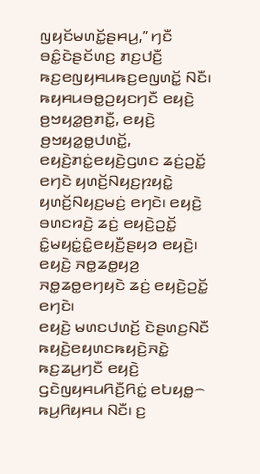ꤜꤟꤢꤩꤗꤛꤢꤩ꤭ꤔꤌꤣ꤬,” ꤚꤢꤪ ꤋꤢꤨ꤭ꤢꤧꤔꤢꤩꤛꤢ꤬ ꤊꤢ꤬ꤓꤢꤪ꤬ ꤒꤢ꤬ꤕꤜꤟꤌꤣꤒꤢ꤬ꤕꤜꤛꤢꤩ꤭ ꤡꤢꤪ꤯
ꤒꤟꤌꤣꤋꤥ꤭ꤑꤟꤢꤚꤢꤪ ꤕꤟꤢꤧ꤬ ꤥ꤬ꤠꤟꤤ꤭ꤥ꤬ꤊꤢꤪ꤭, ꤕꤟꤢꤧ꤬ ꤥ꤬ꤠꤟꤤ꤭ꤥ꤭ꤓꤛꤢꤩ꤭, ꤕꤟꤢꤧ꤬ꤊꤢꤦ꤭ꤕꤟꤢꤧ꤬ꤞꤛꤢ ꤘꤢꤦ꤬ꤑꤢꤩ꤭ ꤕꤚꤢꤧ ꤟꤛꤢꤩ꤬ꤡꤟꤢ꤬ꤐꤟꤢꤧ꤭ ꤟꤛꤢꤩ꤬ꤡꤟꤢ꤬ꤗꤢꤦ꤬ ꤕꤚꤢꤧ꤯ ꤕꤟꤢꤧ꤬ ꤋꤛꤢꤙꤢꤧ꤬ ꤘꤢꤦ꤬ ꤕꤟꤢꤧ꤬ꤑꤢꤩ꤭ ꤢꤨ꤭ꤗꤟꤢꤦ꤭ꤢꤨ꤭ꤕꤟꤢꤪ꤬ꤔꤟꤤ ꤕꤟꤢꤧ꤬꤯ ꤕꤟꤢꤧ꤬ ꤏꤥ꤭ꤘꤥ꤭ꤟꤤ꤬ ꤏꤥ꤭ꤘꤥ꤭ꤕꤚꤟꤢꤧ ꤘꤢꤦ꤬ ꤕꤟꤢꤧ꤬ꤑꤢꤩ꤭ ꤕꤚꤢꤧ꤯
ꤕꤟꤢꤧ꤬ ꤗꤛꤢꤓꤛꤢꤩ꤬ ꤢꤧꤔꤛꤢ꤬ꤡꤢꤪ ꤒꤟꤢꤧ꤬ꤕꤟꤛꤢꤒꤟꤢꤧ꤬ꤏꤢꤧ꤭ ꤒꤢ꤬ꤘꤣ꤬ꤚꤢꤪ ꤕꤟꤢꤧ꤬ ꤞꤢꤧꤜꤟꤌꤣꤖꤢꤪ꤬ꤖꤢꤦ꤭ ꤕꤝꤟꤥ꤭꤮ ꤒꤣ꤬ꤖꤟꤌꤣ ꤡꤢꤪ꤯ ꤢ꤬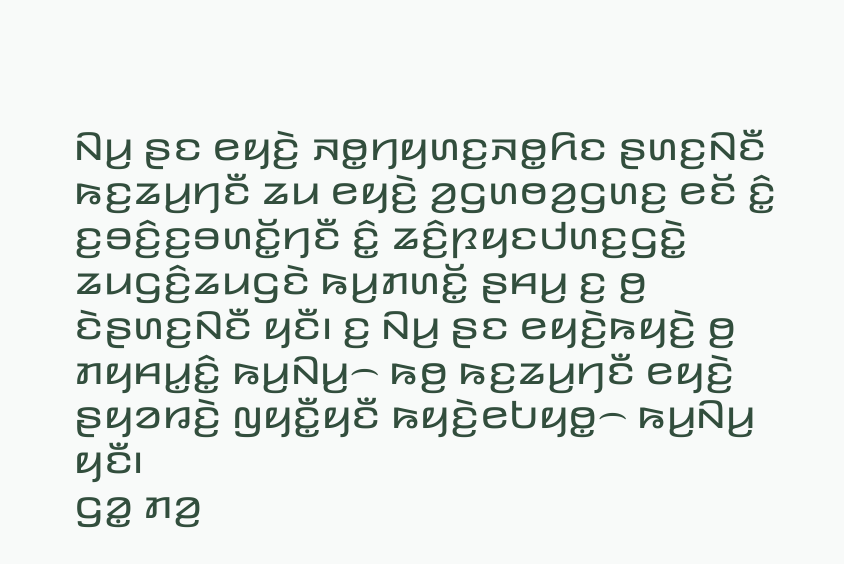ꤡꤣ꤬ ꤔꤢ ꤕꤟꤢꤧ꤬ ꤏꤥ꤭ꤚꤟꤛꤢ꤬ꤏꤥ꤭ꤖꤢ ꤔꤛꤢ꤬ꤡꤢꤪ ꤒꤢ꤬ꤘꤣ꤬ꤚꤢꤪ ꤘꤣ ꤕꤟꤢꤧ꤬ ꤤ꤬ꤞꤛꤥꤤ꤬ꤞꤛꤢ꤬ ꤕꤢꤩ ꤢꤨ꤭ ꤢ꤬ꤋꤢꤨ꤬ꤢ꤬ꤋꤛꤢꤩ꤭ꤚꤢꤪ ꤢꤨ꤭ ꤘꤢꤨ꤬ꤐꤟꤢꤓꤛꤢ꤬ꤞꤢꤧ꤭ ꤘꤣꤞꤢꤨ꤬ꤘꤣꤞꤢꤧ ꤒꤣ꤬ꤊꤛꤢꤩ꤭ ꤔꤌꤣ꤬ ꤢ꤬ ꤥ꤬ ꤢꤧꤔꤛꤢ꤬ꤡꤢꤪ ꤟꤢꤪ꤯ ꤢ꤬ ꤡꤣ꤬ ꤔꤢ ꤕꤟꤢꤧ꤬ꤒꤟꤢꤧ꤬ ꤥ꤬ ꤊꤟꤌꤣ꤭ꤢꤨ꤭ ꤒꤣ꤬ꤡꤣ꤬꤮ ꤒꤥ꤬ ꤒꤢ꤬ꤘꤣ꤬ꤚꤢꤪ ꤕꤟꤢꤧ꤬ ꤔꤟꤤꤙꤢꤧ꤬ ꤜꤟꤢꤪ꤭ꤟꤢꤪ ꤒꤟꤢꤧ꤬ꤕꤝꤟꤥ꤭꤮ ꤒꤣ꤬ꤡꤣ꤬ ꤟꤢꤪ꤯
ꤞꤤ꤭ ꤊꤤ꤬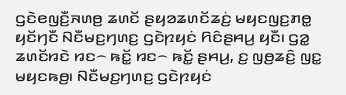ꤞꤢꤧꤕꤜꤢꤪ꤬ꤏꤛꤥ꤬ ꤘꤛꤢꤩ ꤔꤟꤤꤘꤛꤢꤩꤘꤢꤦ꤬ ꤗꤟꤢꤜꤢ꤬ꤊꤥ꤭ ꤟꤢꤩꤚꤢꤪ ꤡꤢꤪꤗꤢ꤬ꤚꤛꤢ꤬ ꤞꤢꤧꤐꤟꤢꤦ ꤖꤢꤨꤔꤌꤣ꤬ ꤟꤢꤪ꤯ ꤞꤤ꤭ ꤘꤛꤢꤩꤙꤢꤧ ꤙꤢ꤮ ꤒꤢꤩ꤭ ꤙꤢ꤮ ꤒꤢꤩ꤭ ꤔꤌꤣ꤬, ꤢ꤬ ꤜꤥ꤬ꤘꤢꤨ꤬ ꤜꤢ꤭ ꤗꤟꤢꤒꤥ꤬꤯ ꤡꤢꤪꤗꤢ꤬ꤚꤛꤢ꤬ ꤞꤢꤧꤐꤟꤢꤦ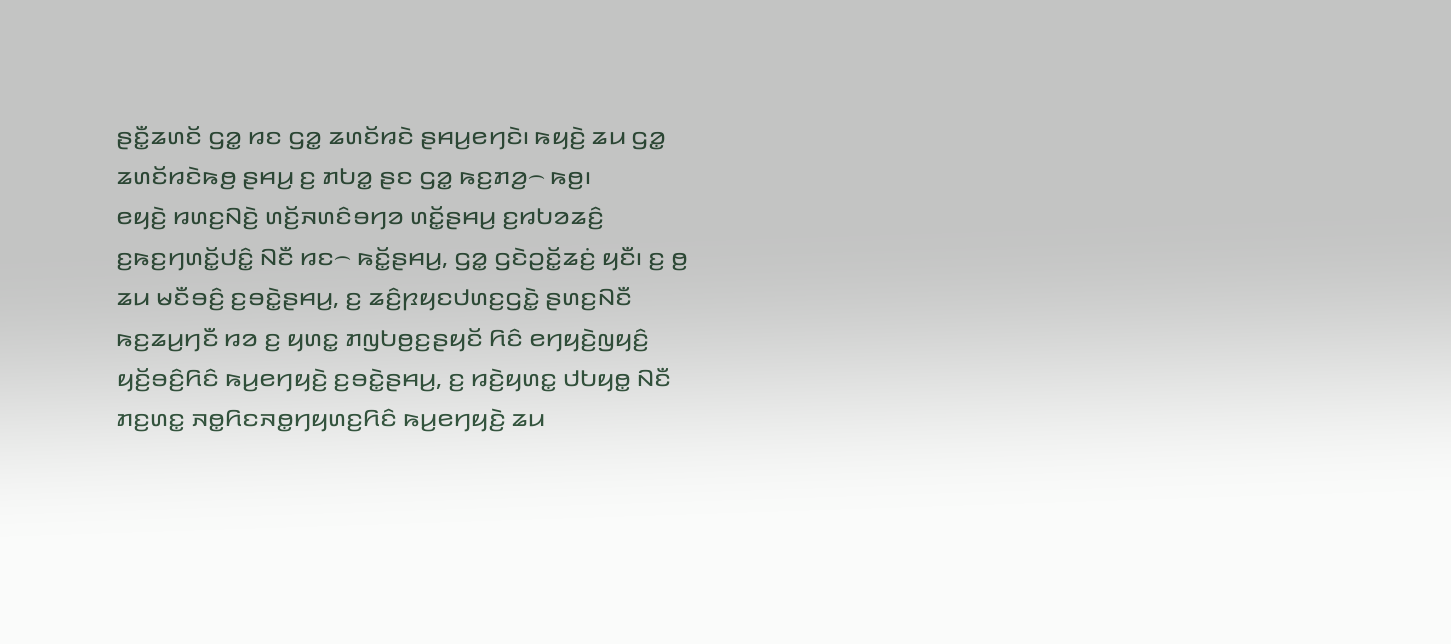ꤔꤢꤪ꤭ꤘꤛꤢꤩ ꤞꤤ꤭ ꤙꤢ ꤞꤤ꤭ ꤘꤛꤢꤩꤙꤢꤧ ꤔꤌꤣ꤬ꤕꤚꤢꤧ꤯ ꤒꤟꤢꤧ꤬ ꤘꤣ ꤞꤤ꤭ ꤘꤛꤢꤩꤙꤢꤧꤒꤥ꤬ ꤔꤌꤣ꤬ ꤢ꤬ ꤊꤝꤤ꤭ ꤔꤢ ꤞꤤ꤭ ꤒꤢ꤬ꤊꤤ꤬꤮ ꤒꤥ꤬꤯
ꤕꤟꤢꤧ꤬ ꤙꤛꤢ꤬ꤡꤢꤧ꤬ ꤛꤢꤩ꤬ꤏꤛꤢꤨꤋꤚꤤ ꤛꤢꤩ꤭ꤔꤌꤣ꤬ ꤢ꤬ꤙꤝꤤꤘꤢꤨ꤬ ꤢ꤬ꤒꤢ꤬ꤚꤛꤢꤩ꤭ꤓꤢꤨ꤭ ꤡꤢꤪ ꤙꤢ꤮ ꤒꤢꤩ꤭ꤔꤌꤣ꤬, ꤞꤤ꤭ ꤞꤢꤧꤑꤢꤩ꤭ꤘꤢꤦ꤬ ꤟꤢꤪ꤯ ꤢ꤬ ꤥ꤬ ꤘꤣ ꤗꤢꤪꤋꤢꤨ꤬ ꤢ꤬ꤋꤢꤧ꤭ꤔꤌꤣ꤬, ꤢ꤬ ꤘꤢꤨ꤬ꤐꤟꤢꤓꤛꤢ꤬ꤞꤢꤧ꤭ ꤔꤛꤢ꤬ꤡꤢꤪ ꤒꤢ꤬ꤘꤣ꤬ꤚꤢꤪ ꤙꤤ ꤢ꤬ ꤟꤛꤢ꤭ ꤊꤜꤝꤥ꤬ꤢ꤬ꤔꤟꤢꤩ ꤖꤢꤨ ꤕꤚꤟꤢꤧ꤬ꤜꤟꤢꤨ꤬ ꤟꤢꤩ꤬ꤋꤢꤨ꤬ꤖꤢꤨ ꤒꤣ꤬ꤕꤚꤟꤢꤧ꤬ ꤢ꤬ꤋꤢꤧ꤭ꤔꤌꤣ꤬, ꤢ꤬ ꤙꤢꤧ꤬ꤟꤛꤢ꤭ ꤓꤝꤟꤥ꤭ ꤡꤢꤪ ꤊꤢ꤬ꤛꤢ꤭ ꤏꤥ꤭ꤖꤢꤏꤥ꤭ꤚꤟꤛꤢ꤬ꤖꤢꤨ ꤒꤣ꤬ꤕꤚꤟꤢꤧ꤬ ꤘꤣ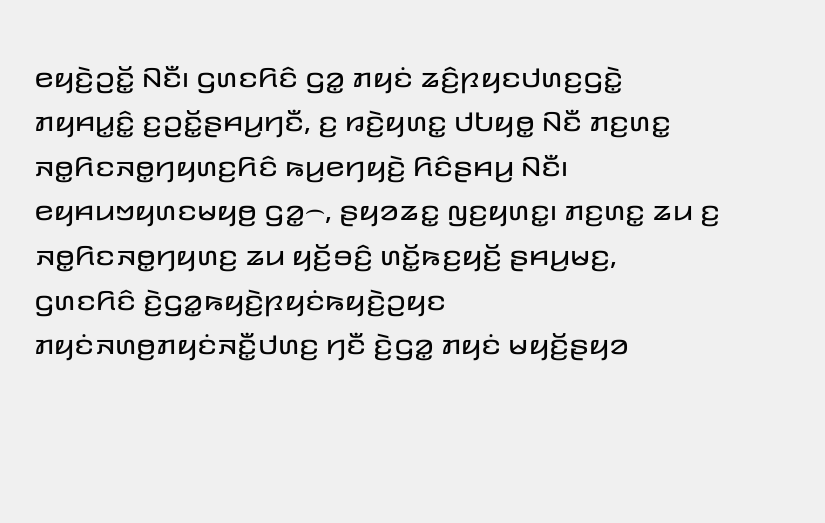ꤕꤟꤢꤧ꤬ꤑꤢꤩ꤭ ꤡꤢꤪ꤯ ꤞꤛꤢꤖꤢꤨ ꤞꤤ꤭ ꤊꤟꤢꤦ ꤘꤢꤨ꤬ꤐꤟꤢꤓꤛꤢ꤬ꤞꤢꤧ꤭ ꤊꤟꤌꤣ꤭ꤢꤨ꤭ ꤢ꤬ꤑꤢꤩ꤭ꤔꤌꤣ꤬ꤚꤢꤪ, ꤢ꤬ ꤙꤢꤧ꤬ꤟꤛꤢ꤭ ꤓꤝꤟꤥ꤭ ꤡꤢꤪ ꤊꤢ꤬ꤛꤢ꤭ ꤏꤥ꤭ꤖꤢꤏꤥ꤭ꤚꤟꤛꤢ꤬ꤖꤢꤨ ꤒꤣ꤬ꤕꤚꤟꤢꤧ꤬ ꤖꤢꤨꤔꤌꤣ꤬ ꤡꤢꤪ꤯
ꤕꤟꤌꤣꤠꤟꤛꤢꤗꤟꤥ꤬ ꤞꤤ꤭꤮, ꤔꤟꤤꤘꤢ꤭ ꤜꤢ꤬ꤟꤛꤢ꤭꤯ ꤊꤢ꤬ꤛꤢ꤭ ꤘꤣ ꤢ꤬ ꤏꤥ꤭ꤖꤢꤏꤥ꤭ꤚꤟꤛꤢ꤬ ꤘꤣ ꤟꤢꤩ꤬ꤋꤢꤨ꤬ ꤛꤢꤩ꤭ꤒꤢ꤬ꤟꤢꤩ꤬ ꤔꤌꤣ꤬ꤗꤢ꤬, ꤞꤛꤢꤖꤢꤨ ꤢꤧ꤬ꤞꤤ꤭ꤒꤟꤢꤧ꤬ꤐꤟꤢꤦꤒꤟꤢꤧ꤬ꤑꤟꤢ ꤊꤟꤢꤦꤏꤛꤥ꤬ꤊꤟꤢꤦꤏꤢꤪ꤭ꤓꤛꤢ꤬ ꤚꤢꤪ ꤢꤧ꤬ꤞꤤ꤭ ꤊꤟꤢꤦ ꤗꤟꤢꤩ꤬ꤔꤟꤤ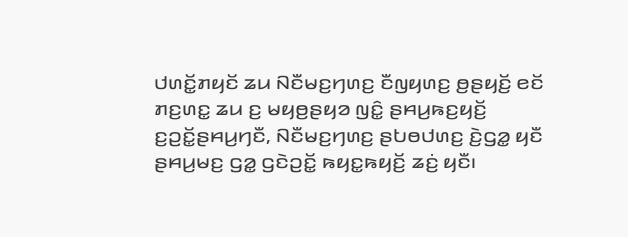ꤓꤛꤢꤩ꤭ꤊꤟꤢꤩ ꤘꤣ ꤡꤢꤪꤗꤢ꤬ꤚꤛꤢ꤬ ꤢꤪꤜꤟꤛꤢ꤬ ꤥ꤬ꤔꤟꤢꤩ꤬ ꤕꤢꤩ ꤊꤢ꤬ꤛꤢ꤭ ꤘꤣ ꤢ꤬ ꤗꤟꤥ꤬ꤔꤟꤤ ꤜꤢꤨ꤭ ꤔꤌꤣ꤬ꤒꤢ꤬ꤟꤢꤩ꤬ ꤢ꤬ꤑꤢꤩ꤭ꤔꤌꤣ꤬ꤚꤢꤪ, ꤡꤢꤪꤗꤢ꤬ꤚꤛꤢ꤬ ꤔꤝꤥꤓꤛꤢ꤬ ꤢꤧ꤬ꤞꤤ꤭ ꤟꤢꤪ ꤔꤌꤣ꤬ꤗꤢ꤬ ꤞꤤ꤭ ꤞꤢꤧꤑꤢꤩ꤭ ꤒꤟꤢ꤭ꤒꤟꤢꤩ꤬ ꤘꤢꤦ꤬ ꤟꤢꤪ꤯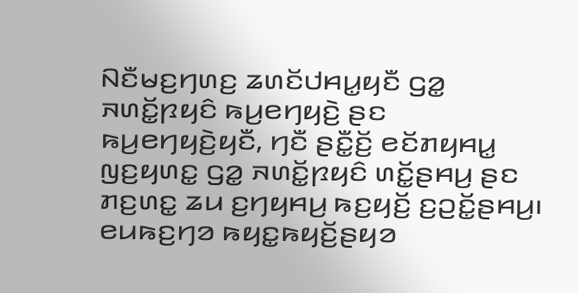ꤡꤢꤪꤗꤢ꤬ꤚꤛꤢ꤬ ꤘꤛꤢꤩꤓꤌꤣ꤭ꤟꤢꤪ ꤞꤤ꤭ ꤏꤛꤢꤩ꤭ꤐꤟꤢꤨ ꤒꤣ꤬ꤕꤚꤟꤢꤧ꤬ ꤔꤢ ꤒꤣ꤬ꤕꤚꤟꤢꤧ꤬ꤟꤢꤪ, ꤚꤢꤪ ꤔꤢꤪ꤭ꤢꤩ꤬ ꤕꤢꤩꤊꤟꤌꤣ꤭ ꤜꤢ꤬ꤟꤛꤢ꤭ ꤞꤤ꤭ ꤏꤛꤢꤩ꤭ꤐꤟꤢꤨ ꤛꤢꤩ꤭ꤔꤌꤣ꤬ ꤔꤢ ꤊꤢ꤬ꤛꤢ꤭ ꤘꤣ ꤢ꤬ꤚꤟꤌꤣ꤬ ꤒꤢ꤬ꤟꤢꤩ꤬ ꤢ꤬ꤑꤢꤩ꤭ꤔꤌꤣ꤬꤯ ꤕꤣꤒꤢ꤬ꤚꤤ ꤒꤟꤢ꤭ꤒꤟꤢꤩ꤬ꤔꤟꤤ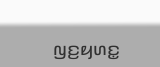ꤜꤢ꤬ꤟꤛꤢ꤭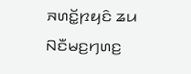ꤏꤛꤢꤩ꤭ꤐꤟꤢꤨ ꤘꤣ ꤡꤢꤪꤗꤢ꤬ꤚꤛꤢ꤬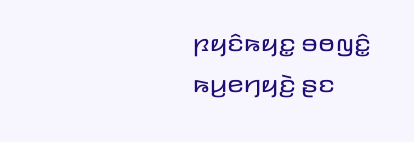ꤐꤟꤢꤨꤒꤟꤢ꤭ ꤋꤥꤜꤢꤨ꤭ ꤒꤣ꤬ꤕꤚꤟꤢꤧ꤬ ꤔꤢ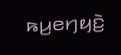ꤒꤣ꤬ꤕꤚꤟꤢꤧ꤬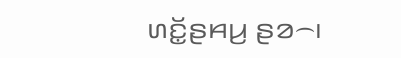ꤛꤢꤩ꤭ꤔꤌꤣ꤬ ꤔꤤ꤮꤯